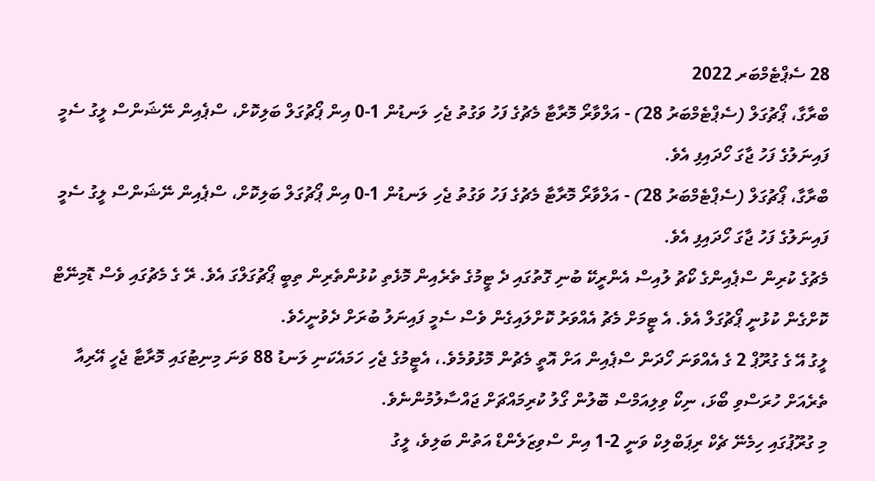28 ސެޕްޓެމްބަރ 2022
ބްރާގާ، ޕޯޗުގަލް (ސެޕްޓެމްބަރު 28) - އަލްވާރޯ މޮރާޓާ މެޗުގެ ފަހު ވަގުތު ޖެހި ލަނޑުން 1-0 އިން ޕޯޗުގަލް ބަލިކޮށް، ސްޕެއިން ނޭޝަންސް ލީގު ސެމީ ފައިނަލުގެ ފަހު ޖާގަ ހޯދައިފި އެވެ.
ބްރާގާ، ޕޯޗުގަލް (ސެޕްޓެމްބަރު 28) - އަލްވާރޯ މޮރާޓާ މެޗުގެ ފަހު ވަގުތު ޖެހި ލަނޑުން 1-0 އިން ޕޯޗުގަލް ބަލިކޮށް، ސްޕެއިން ނޭޝަންސް ލީގު ސެމީ ފައިނަލުގެ ފަހު ޖާގަ ހޯދައިފި އެވެ.
މެޗުގެ ކުރިން ސްޕެއިންގެ ކޯޗު ލުއިސް އެންރީކޭ ބުނި ގޮތުގައި ދެ ޓީމުގެ ތެރެއިން މޮޅެތި ކުޅުންތެރިން ތިބީ ޕޯޗުގަލްގަ އެވެ. ރޭ ގެ މެޗުގައި ވެސް ޑޮމިނޭޓް ކޮށްގެން ކުޅުނީ ޕޯޗުގަލް އެވެ. އެ ޓީމަށް މެޗު އެއްވަރު ކޮށްލައިގެން ވެސް ސެމީ ފައިނަލު ބުރަށް ދެވުނީހެވެ.
ލީގު އޭ ގެ ގުރޫޕް 2 ގެ އެއްވަނަ ހޯދަން ސްޕެއިން އަށް އޮތީ މެޗުން މޮޅުވުމެވެ.، އެޓީމުގެ ޖެހި ހަމައެކަނި ލަނޑު 88 ވަނަ މިނިޓުގައި މޮރާޓާ ޖެހީ އޭރިއާ ތެރެއަށް ހުރަސްވި ބޯޅަ، ނިކޯ ވިލިއަމްސް ބޮލުން ގޯލު ކުރިމައްޗަށް ޖައްސާލުމުންނެވެ.
މި ގުރޫޕުގައި ހިމެނޭ ޗެކް ރިޕަބްލިކް ވަނީ 2-1 އިން ސްވިޒަލެންޑް އަތުން ބަލިވެ، ލީގު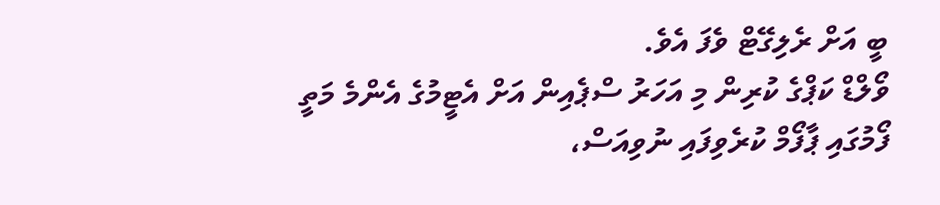ބީ އަށް ރެލިގޭޓް ވެފަ އެވެ.
ވޯލްޑް ކަޕްގެ ކުރިން މި އަހަރު ސްޕެއިން އަށް އެޓީމުގެ އެންމެ މަތީ ފޯމުގައި ޕާފޯމް ކުރެވިފައި ނުވިއަސް،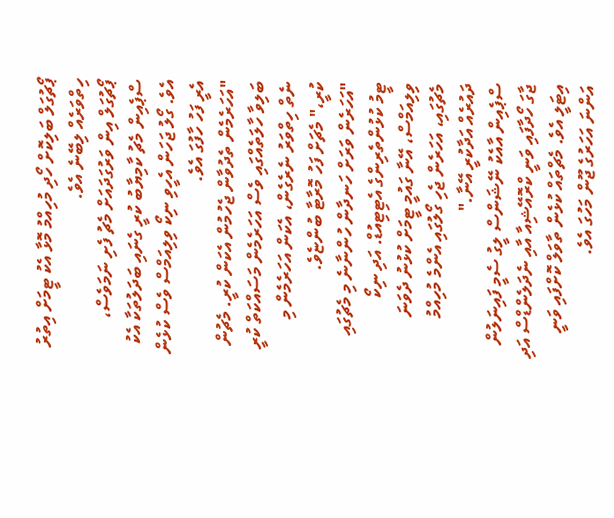ޕޯޗުގަލް ބަލިކޮށް ހޯދި މުހިއްމު މޮޅާ އެކު ޓީމަށް އިތުރު ހިތްވަރެއް ލިބޭނެ އެވެ.
ޕޯޗުގަލް އިން ވަރުގަދައަށް މެޗު ފެށި ނަމަވެސް، ސްޕެއިން މެޗު ކާމިޔާބު ކުރީ ގެނައި ބަދަލުތަކާ އެކު އެވެ. ގޯލު ޖަހަން އެހީވި ނިކޯ ވިލިއަމްސް ވެސް ކުޅެން އެރީ ފަހު ހާފުގަ އެވެ.
"އަހަރެމެން ތެދުވާން ޖެހުމުން އެކަން ކުރީ. މެޗުން ބަލިވާ ހާލަތެއްގައި ވެސް އަހަރެމެން މަސައްކަތް ކުރީ ނެތް ހިތްވަރު ނެރެގެން، އެކަން އަހަރެމެން މި ކުރީ،" މެޗަށް ފަހު މޮރާޓާ ބުންޏެވެ.
"އަހަރެން ވަރަށް ހަނދާން ހުންނާނެ މި މެޗުގައި ޓީމު ކުޅުންތެރިންގެ އެޓިޓިއުޑް. އަދި ނިކޯ ވިލިއަމްސް، އޭނާ ގައުމީ ޓީމަށް ކުޅުނު ދެވަނަ މެޗުގައި، އަހަރެން ޖެހި ގޯލުގައި އެންމެ މުހިއްމު ދައުރެއް އަދާކުރީ އޭނާ."
ސްޕެއިން އާއެކު ނޭޝަންސް ލީގު ސެމީ ފައިނަލުން ޖާގަ ހޯދާފައި ވަނީ ކްރޮއޭޝިއާ އާއި ނެދަލެންޑްސް އަދި އިޓަލީ އެވެ. މެޗްތައް ކުޅެން ތާވަލް ކޮށްފައި ވަނީ އަންނަ އަހަރުގެ ޖޫން މަހުގަ އެވެ.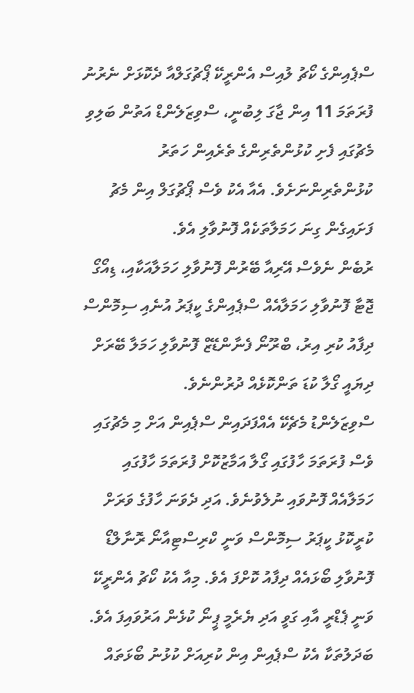ސްޕެއިންގެ ކޯޗު ލުއިސް އެންރީކޭ ޕޯޗުގަލްއާ ދެކޮޅަށް ނެރުނު ފުރަތަމަ 11 އިން ޖާގަ ލިބުނީ، ސްވިޒަލެންޑް އަތުން ބަލިވި މެޗުގައި ފެށި ކުޅުންތެރިންގެ ތެރެއިން ހަތަރު ކުޅުންތެރިންނަށެވެ. އެއާ އެކު ވެސް ޕޯޗުގަލް އިން މެޗު ފަށައިގެން ގިނަ ހަމަލާތަކެއް ފޮނުވާލި އެވެ.
ރުބެން ނެވެސް އޭރިއާ ބޭރުން ފޮނުވާލި ހަމަލާއަކާއި، ޑިއޯގޯ ޖޮޓާ ފޮނުވާލި ހަމަލާއެއް ސްޕެއިންގެ ކީޕަރު އުނެއި ސިމޮންސް ދިފާއު ކުރި އިރު، ބްރޫނޯ ފެނާންޑޭޒް ފޮނުވާލި ހަމަލާ ބޭރަށް ދިޔައީ ގޯލާ ކުޑަ ތަންކޮޅެއް ދުރުންނެވެ.
ސްވިޒަލެންޑު މެޗެކޭ އެއްފަދައިން ސްޕެއިން އަށް މި މެޗުގައި ވެސް ފުރަތަމަ ހާފުގައި ގޯލާ އަމާޒުކޮށް ފުރަތަމަ ހާފުގައި ހަމަލާއެއް ފޮނުވައި ނުލެވުނެވެ. އަދި ދެވަނަ ހާފުގެ ވަރަށް ކުރީކޮޅު ކީޕަރު ސިމޮންސް ވަނީ ކްރިސްޓިއާނޯ ރޮނާލްޑޯ ފޮނުވާލި ބޯޅައެއް ދިފާއު ކޮށްފަ އެވެ. މިއާ އެކު ކޯޗު އެންރީކޭ ވަނީ ޕެޑްރީ އާއި ގަވީ އަދި ޔެރެމީ ޕީނޯ ކުޅެން އަރުވައިފަ އެވެ.
ބަދަލުތަކާ އެކު ސްޕެއިން އިން ކުރިއަށް ކުޅުނު ބޯޅަތައް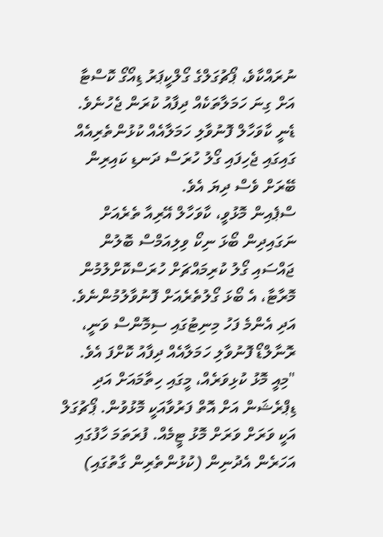ނުރައްކާވެ، ޕޯޗުގަލްގެ ގޯލްކީޕަރު ޑިއޯގޯ ކޮސްޓާ އަށް ގިނަ ހަމަލާތަކެއް ދިފާއު ކުރަން ޖެހުނެވެ. ޑެނީ ކާވަހާލް ފޮނުވާލި ހަމަލާއެއް ކުޅުންތެރިއެއް ގައިގައި ޖެހިފައި ގޯލު ހުރަސް ދަނޑި ކައިރިން ބޭރަށް ވެސް ދިޔަ އެވެ.
ސްޕެއިން މޮޅުވީ، ކާވަހާލް އޭރިއާ ތެރެއަށް ނަގައިދިން ބޯޅަ ނިކޯ ވިލިއަމްސް ބޮލުން ޖައްސައި ގޯލު ކުރިމައްޗަށް ހުރަސްކޮށްލުމުން މޮރާޓާ، އެ ބޯޅަ ގޯލުތެރެއަށް ފޮނުވާލުމުންނެވެ. އަދި އެންމެ ފަހު މިނިޓުގައި ސިމޮންސް ވަނީ، ރޮނާލްޑޯ ފޮނުވާލި ހަމަލާއެއް ދިފާއު ކޮށްފަ އެވެ.
"މިއީ މޮޅު ކުޅިވަރެއް، މީގައި ހިތާމައަށް އަދި ޑިޕްރެޝަން އަށް އޮތް ފަރުވާއަކީ މޮޅުވުން. ޕޯޗުގަލް އަކީ ވަރަށް ވަރަށް މޮޅު ޓީމެއް. ފުރަތަމަ ހާފުގައި އަހަރެން އެދުނިން (ކުޅުންތެރިން ގާތުގައި)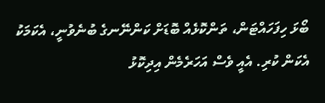ބޯޅަ ހިފަހައްޓަން، ތަންކޮޅެއް ބޮޑަށް ކަންނޭނގެ ބުނެވުނީ، އެކަމަކު އެކަން ކުރި. އެއީ ވެސް އަހަރެމެން އިދިކޮޅު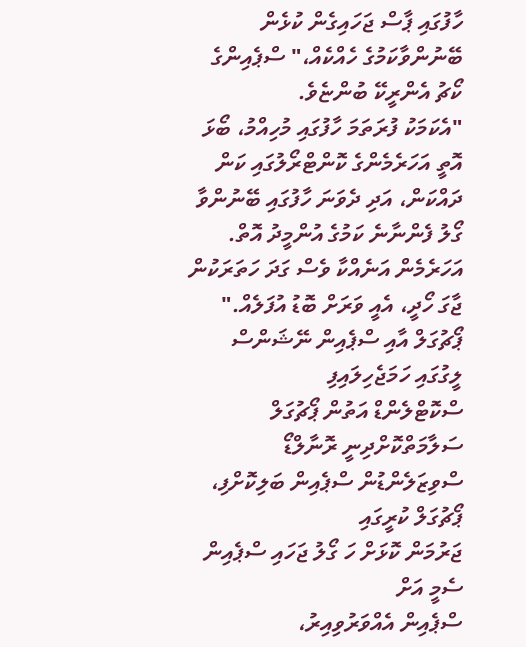ހާފުގައި ޕާސް ޖަހައިގެން ކުޅެން ބޭނުންވާކަމުގެ ހެއްކެއް،" ސްޕެއިންގެ ކޯޗު އެންރީކޭ ބުންޏެވެ.
"އެކަމަކު ފުރަތަމަ ހާފުގައި މުހިއްމު، ބޯޅަ އޮތީ އަހަރެމެންގެ ކޮންޓްރޯލުގައި ކަން ދައްކަން، އަދި ދެވަނަ ހާފުގައި ބޭނުންވާ ގޯލު ފެންނާނެ ކަމުގެ އުންމީދު އޮތް. އަހަރެމެން އަނެއްކާ ވެސް ގަދަ ހަތަރަކުން ޖާގަ ހޯދީ، އެއީ ވަރަށް ބޮޑު އުފަލެއް."
ޕޯޗުގަލް އާއި ސްޕެއިން ނޭޝަންސް ލީގުގައި ހަމަޖެހިލައިފި
ސްކޮޓްލެންޑް އަތުން ޕޯޗުގަލް ސަލާމަތްކޮށްދިނީ ރޮނާލްޑޯ
ސްވިޒަލެންޑުން ސްޕެއިން ބަލިކޮށްފި، ޕޯޗުގަލް ކުރީގައި
ޖަރުމަން ކޮޅަށް ހަ ގޯލު ޖަހައި ސްޕެއިން ސެމީ އަށް
ސްޕެއިން އެއްވަރުވިއިރު،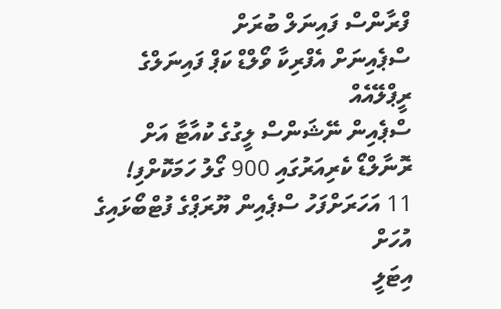ފްރާންސް ފައިނަލް ބުރަށް
ސްޕެއިނަށް އެފްރިކާ ވޯލްޑް ކަޕް ފައިނަލްގެ ރީޕްލޭއެއް
ސްޕެއިން ނޭޝަންސް ލީގުގެ ކުއާޓާ އަށް
ރޮނާލްޑޯ ކެރިއަރުގައި 900 ގޯލު ހަމަކޮށްފި!
11 އަހަރަށްފަހު ސްޕެއިން ޔޫރަޕްގެ ފުޓްބޯޅައިގެ އުހަށް
އިޓަލީ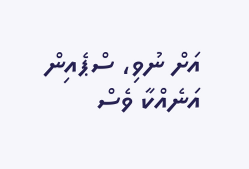އަށް ނުވި، ސްޕެއިން އަނެއްކާ ވެސް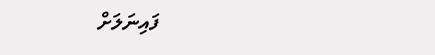ފައިނަލަށް